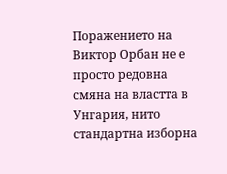Поражението на Виктор Орбан не е просто редовна смяна на властта в Унгария, нито стандартна изборна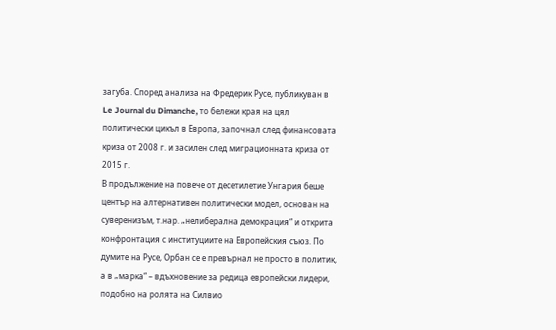загуба. Според анализа на Фредерик Русе, публикуван в Le Journal du Dimanche, то бележи края на цял политически цикъл в Европа, започнал след финансовата криза от 2008 г. и засилен след миграционната криза от 2015 г.
В продължение на повече от десетилетие Унгария беше център на алтернативен политически модел, основан на суверенизъм, т.нар. „нелиберална демокрация“ и открита конфронтация с институциите на Европейския съюз. По думите на Русе, Орбан се е превърнал не просто в политик, а в „марка“ – вдъхновение за редица европейски лидери, подобно на ролята на Силвио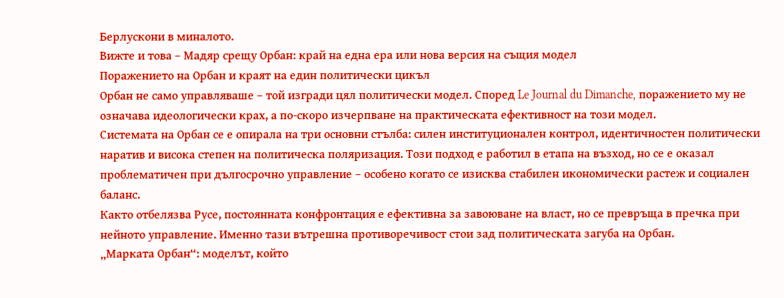Берлускони в миналото.
Вижте и това – Мадяр срещу Орбан: край на една ера или нова версия на същия модел
Поражението на Орбан и краят на един политически цикъл
Орбан не само управляваше – той изгради цял политически модел. Според Le Journal du Dimanche, поражението му не означава идеологически крах, а по-скоро изчерпване на практическата ефективност на този модел.
Системата на Орбан се е опирала на три основни стълба: силен институционален контрол, идентичностен политически наратив и висока степен на политическа поляризация. Този подход е работил в етапа на възход, но се е оказал проблематичен при дългосрочно управление – особено когато се изисква стабилен икономически растеж и социален баланс.
Както отбелязва Русе, постоянната конфронтация е ефективна за завоюване на власт, но се превръща в пречка при нейното управление. Именно тази вътрешна противоречивост стои зад политическата загуба на Орбан.
„Марката Орбан“: моделът, който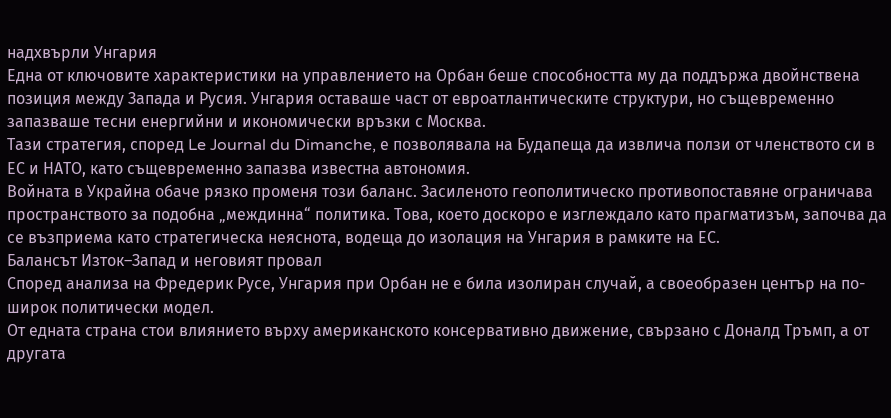надхвърли Унгария
Една от ключовите характеристики на управлението на Орбан беше способността му да поддържа двойнствена позиция между Запада и Русия. Унгария оставаше част от евроатлантическите структури, но същевременно запазваше тесни енергийни и икономически връзки с Москва.
Тази стратегия, според Le Journal du Dimanche, е позволявала на Будапеща да извлича ползи от членството си в ЕС и НАТО, като същевременно запазва известна автономия.
Войната в Украйна обаче рязко променя този баланс. Засиленото геополитическо противопоставяне ограничава пространството за подобна „междинна“ политика. Това, което доскоро е изглеждало като прагматизъм, започва да се възприема като стратегическа неяснота, водеща до изолация на Унгария в рамките на ЕС.
Балансът Изток–Запад и неговият провал
Според анализа на Фредерик Русе, Унгария при Орбан не е била изолиран случай, а своеобразен център на по-широк политически модел.
От едната страна стои влиянието върху американското консервативно движение, свързано с Доналд Тръмп, а от другата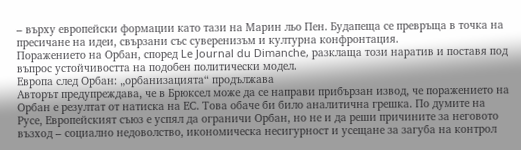– върху европейски формации като тази на Марин льо Пен. Будапеща се превръща в точка на пресичане на идеи, свързани със суверенизъм и културна конфронтация.
Поражението на Орбан, според Le Journal du Dimanche, разклаща този наратив и поставя под въпрос устойчивостта на подобен политически модел.
Европа след Орбан: „орбанизацията“ продължава
Авторът предупреждава, че в Брюксел може да се направи прибързан извод, че поражението на Орбан е резултат от натиска на ЕС. Това обаче би било аналитична грешка. По думите на Русе, Европейският съюз е успял да ограничи Орбан, но не и да реши причините за неговото възход – социално недоволство, икономическа несигурност и усещане за загуба на контрол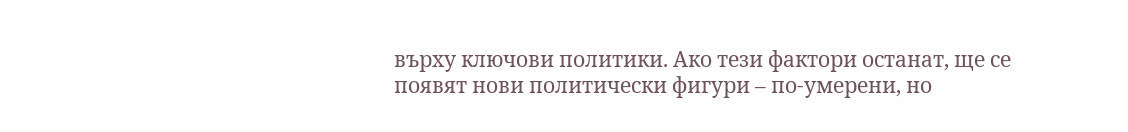върху ключови политики. Ако тези фактори останат, ще се появят нови политически фигури – по-умерени, но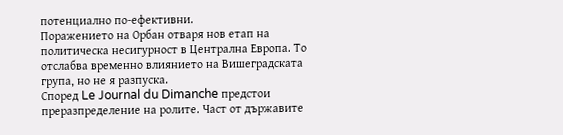потенциално по-ефективни.
Поражението на Орбан отваря нов етап на политическа несигурност в Централна Европа. То отслабва временно влиянието на Вишеградската група, но не я разпуска.
Според Le Journal du Dimanche предстои преразпределение на ролите. Част от държавите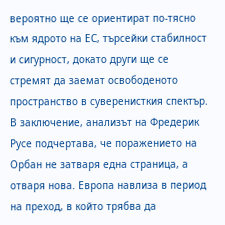вероятно ще се ориентират по-тясно към ядрото на ЕС, търсейки стабилност и сигурност, докато други ще се стремят да заемат освободеното пространство в суверенисткия спектър.
В заключение, анализът на Фредерик Русе подчертава, че поражението на Орбан не затваря една страница, а отваря нова. Европа навлиза в период на преход, в който трябва да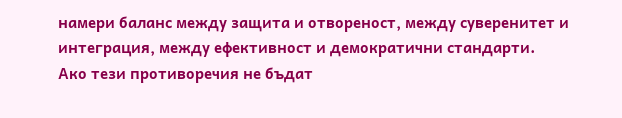намери баланс между защита и отвореност, между суверенитет и интеграция, между ефективност и демократични стандарти.
Ако тези противоречия не бъдат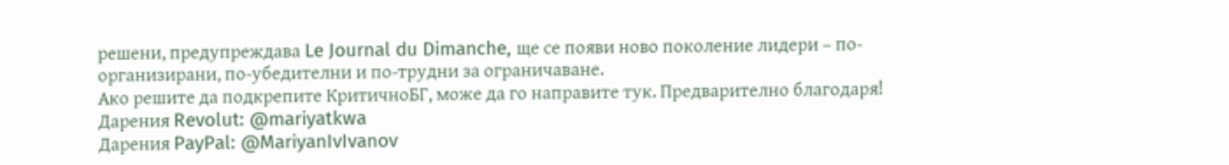решени, предупреждава Le Journal du Dimanche, ще се появи ново поколение лидери – по-организирани, по-убедителни и по-трудни за ограничаване.
Ако решите да подкрепите КритичноБГ, може да го направите тук. Предварително благодаря!
Дарения Revolut: @mariyatkwa
Дарения PayPal: @MariyanIvIvanov